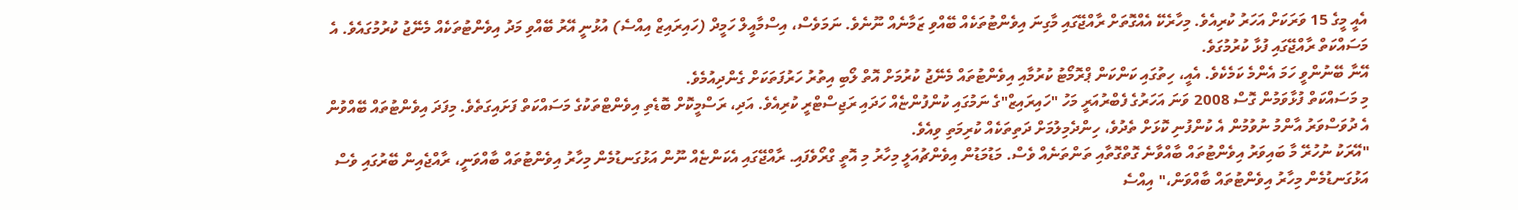އެއީ މީގެ 15 ވަރަކަށް އަހަރު ކުރިއެވެ. މިހާރެކޭ އެއްގޮތަށް ރާއްޖޭގައި މާގިނަ އިވެންޓުތަކެއް ބޭއްވި ޒަމާނެއް ނޫނެވެ. ނަމަވެސް، އިސްމާއީލް ހަމީދް (ހައިރައިޒް އިއްސެ) އުޅުނީ އޭރު ބޭއްވި މަދު އިވެންޓުތަކެއް މެނޭޖު ކުރުމުގައެވެ. އެ މަސައްކަތް ރާއްޖޭގައި ފުޅާ ކުރުމުގަވެ.
އޭނާ ބޭނުންވީ ހަމަ އެންމެ ކަމެކެވެ. އެއީ، ހިތުގައި ކަންކަން ޕްރޮމޯޓު ކުރުމާއި އިވެންޓުތައް މެނޭޖު ކުރުމަށް އޮތް ލޯބި އިތުރު ހަރުފަތަކަށް ގެންދިއުމެވެ.
މި މަސައްކަތް ފުޅާވަމުން ގޮސް 2008 ވަނަ އަހަރުގެ ފެބްރުއަރީ މަހު "ހައިރައިޒް"ގެ ނަމުގައި ކުންފުންޏެއް ހަދައި ރަޖިސްޓްރީ ކުރިއެވެ. އަދި، ރަސްމީކޮށް ބޮޑެތި އިވެންޓްތަކުގެ މަސައްކަތް ފަށައިގަތެވެ. މިފަދަ އިވެންޓުތައް ބޭއްވުން އެ ދުވަސްވަރު އާންމު ނުވުމުން އެ ކުންފުނި ކޮޅަށް ތެދުވެ، ހިންދެމިލުމަށް ދަތިތަކެއް ކުރިމަތި ވިއެވެ.
"އޭރަކު ނުހުރޭ މާ ބައިވަރު އިވެންޓުތައް ބާއްވާނެ ގޮތްގޮތާއި ތަންތަނެއް ވެސް. މަޑުމަޑުން އިވެންޗުއަލީ މިހާރު މި އޮތީ ގްރޯވެފައި. ރާއްޖޭގައި އެކަންޏެއް ނޫން އަޅުގަނޑުމެން މިހާރު އިވެންޓުތައް ބާއްވަނީ، ރާއްޖެއިން ބޭރުގައި ވެސް އަޅުގަނޑުމެން މިހާރު އިވެންޓުތައް ބާއްވަން،" އިއްސެ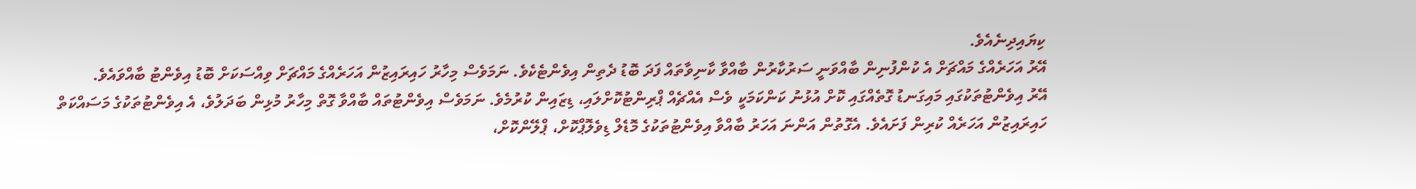ކިޔައިދިނެއެވެ.
އޭރު އަހަރެއްގެ މައްޗަށް އެ ކުންފުނިން ބާއްވަނީ ސަރުކާރުން ބާއްވާ ކާނިވާތައް ފަދަ ބޮޑު ދެތިން އިވެންޓެކެވެ. ނަމަވެސް މިހާރު ހައިރައިޒުން އަހަރެއްގެ މައްޗަށް ވިއްސަކަށް ބޮޑު އިވެންޓު ބާއްވައެވެ.
އޭރު އިވެންޓުތަކުގައި މައިގަނޑު ގޮތެއްގައި ކޮށް އުޅުނު ކަންކަމަކީ ވެސް އެއްޗެއް ޕްރިންޓުކޮށްލައި، ޑިޒައިން ކުރުމެވެ. ނަމަވެސް އިވެންޓުތައް ބާއްވާ ގޮތް މިހާރު މުޅިން ބަދަލުވެ، އެ އިވެންޓުތަކުގެ މަސައްކަތް ހައިރައިޒުން އަހަރެއް ކުރިން ފަށައެވެ. އެގޮތުން އަންނަ އަހަރު ބާއްވާ އިވެންޓުތަކުގެ މޮޑެލް ޑިވެލޮޕްކޮށް، ޕްލޭންކޮށް،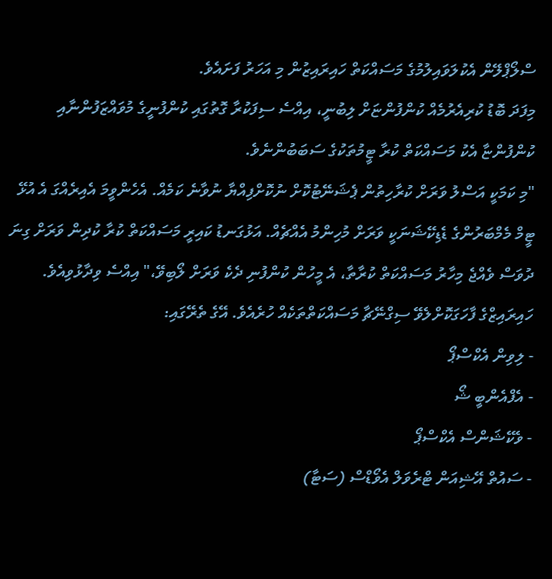ސްލޯޕްލޭން އެކުލަވައިލުމުގެ މަސައްކަތް ހައިރައިޒުން މި އަހަރު ފަށައެވެ.
މިފަދަ ބޮޑު ކުރިއެރުމެއް ކުންފުންޏަށް ލިބުނީ، އިއްސެ ސިފަކުރާ ގޮތުގައި ކުންފުނީގެ މުވައްޒަފުންނާއި ކުންފުންޏާ އެކު މަސައްކަތް ކުރާ ޓީމުތަކުގެ ސަބަބުންނެވެ.
"މި ކަމަކީ އަސްލު ވަރަށް ކުރާހިތުން ޕެޝަނޭޓުކޮށް ނުކޮށްފިއްޔާ ނުވާނެ ކަމެއް. އެހެންވީމަ އެއިރެއްގަ އެ އުޅޭ ޓީމް މެމްބަރުންގެ ޑެޑިކޭޝަނަކީ ވަރަށް މުހިންމު އެއްޗެއް. އަޅުގަނޑު ކައިރީ މަސައްކަތް ކުރާ ކުދިން ވަރަށް ގިނަ ދުވަސް ވެއްޖެ މިހާރު މަސައްކަތް ކުރާތާ، އެ މީހުން ކުންފުނި ދެކެ ވަރަށް ލޯބިވޭ،" އިއްސެ ވިދާޅުވިއެވެ.
ހައިރައިޒްގެ ފާހަގަކޮށްލެވޭ ސިގްނޭޗާ މަސައްކަތްތަކެއް ހުރެއެވެ. އޭގެ ތެރޭގައި:
- ލިވިން އެކްސްޕޯ
- އެފްއެންބީ ޝޯ
- ވެކޭޝަންސް އެކްސްޕޯ
- ސައުތް އޭޝިއަން ޓްރެވަލް އެވޯޑްސް (ސަޓާ)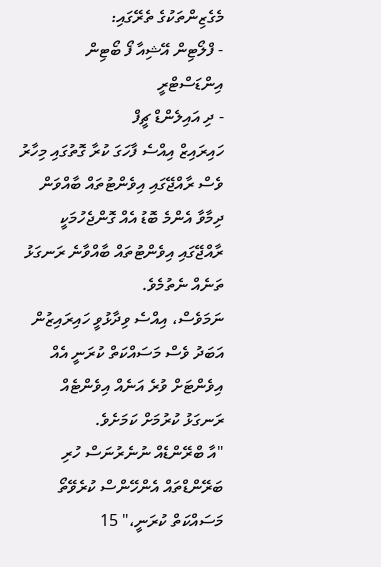މެގެޒިންތަކުގެ ތެރޭގައި:
- ފްލޯޓިން އޭޝިއާ ފޯ ބޯޓިން އިންޑަސްޓްރީ
- ދި އައިލެންޑް ޗީފް
ހައިރައިޒް އިއްސެ ފާހަގަ ކުރާ ގޮތުގައި މިހާރު ވެސް ރާއްޖޭގައި އިވެންޓުތައް ބާއްވަން ދިމާވާ އެންމެ ބޮޑު އެއް ގޮންޖެހުމަކީ ރާއްޖޭގައި އިވެންޓުތައް ބާއްވާނެ ރަނގަޅު ތަނެއް ނެތުމެވެ.
ނަމަވެސް، އިއްސެ ވިދާޅުވީ ހައިރައިޒުން އަބަދު ވެސް މަސައްކަތް ކުރަނީ އެއް އިވެންޓަށް ވުރެ އަނެއް އިވެންޓެއް ރަނގަޅު ކުރުމަށް ކަމަށެވެ.
"އާ ބްރޭންޑެއް ނުނެރުނަސް ހުރި ބަރޭންޑްތައް އެންހޭންސް ކުރެވޭތޯ މަސައްކަތް ކުރަނީ،" 15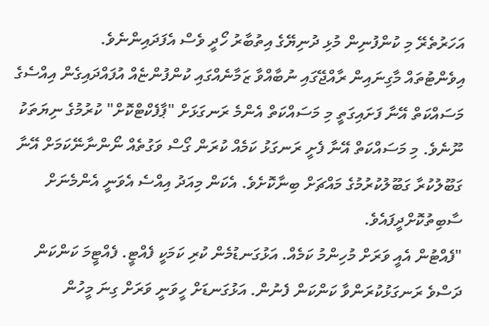އަހަރުތެރޭ މި ކުންފުނިން މުޅި ދުނިޔޭގެ އިތުބާރު ހޯދީ ވެސް އެފަދައިންނެވެ.
އިވެންޓުތައް މާގިނައިން ރާއްޖޭގައި ނުބާއްވާ ޒަމާނެއްގައި ކުންފުންޏެއް އުފައްދައިގެން އިއްސެގެ މަސައްކަތް އޭނާ ފަށައިގަތީ މި މަސައްކަތް އެންމެ ރަނގަޅަށް "ޕާފެކްޓްކޮށް" ކުރުމުގެ ނިޔަތަކު ނޫނެވެ. މި މަސައްކަތް އޭނާ ފެށީ ރަނގަޅު ކަމެއް ކުރަން ގޯސް ވަގުތެއް ނޯންނާނޭކަމަށް އޭނާ ގަބޫލުކުރާ ގަބޫލުކުރުމުގެ މައްޗަށް ބިނާކޮށެވެ. އެކަން މިއަދު އިއްސެ އެވަނީ އެންމެނަށް ސާބިތުކޮށްދީފައެވެ.
"ފެއްޓުން އެއީ ވަރަށް މުހިންމު ކަމެއް. އަޅުގަނޑުމެން ކުރި ކަމަކީ ފެއްޓީ. ފެއްޓީމަ ކަންކަން ދަސްވެ ރަނގަޅުކުރަންވާ ކަންކަން ފެނުން. އަޅުގަނޑަށް ހީވަނީ ވަރަށް ގިނަ މީހުން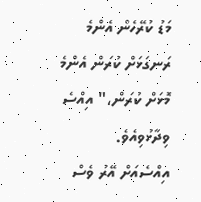މަޑު ކުރޭހެން އެންމެ ރަނގަޅަށް ކުރަން އެންމެ މޮޅަށް ކުރަން،" އިއްސެ ވިދާޅުވިއެވެ.
އިއްސެއަށް އޭރު ވެސް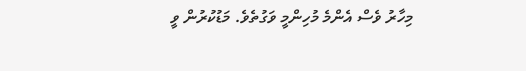މިހާރު ވެސް އެންމެ މުހިންމީ ވަގުތެވެ. މަޑުކުރުން ވީ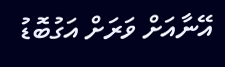އޭނާއަށް ވަރަށް އަގުބޮޑު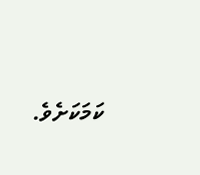ކަމަކަށެވެ.